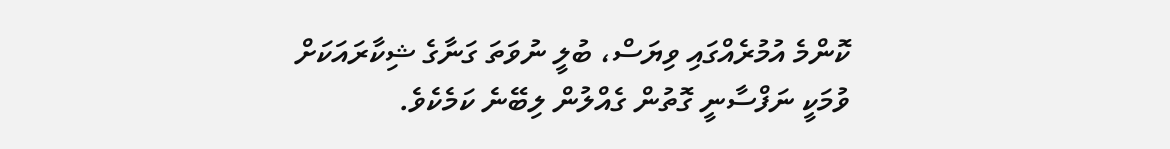ކޮންމެ އުމުރެއްގައި ވިޔަސް، ބުލީ ނުވަތަ ގަނާގެ ޝިކާރައަކަށް ވުމަކީ ނަފްސާނީ ގޮތުން ގެއްލުން ލިބޭނެ ކަމެކެވެ.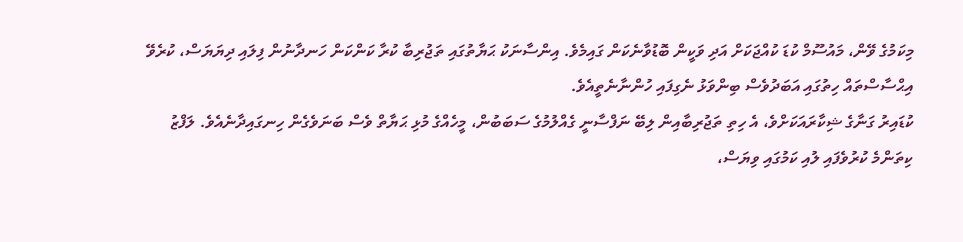މިކަމުގެ ވޭން، މައުސޫމް ކުޑަ ކުއްޖަކަށް އަދި ވަކީން ބޮޑުވާނެކަން ގައިމެވެ. އިންސާނަކު ޙަޔާތުގައި ތަޖުރިބާ ކުރާ ކަންކަން ހަނދާނުން ފިލައި ދިޔަޔަސް، ކުރެވޭ އިޙްސާސްތައް ހިތުގައި އަބަދުވެސް ބިންވަޅު ނެގިފައި ހުންނާނެތީއެވެ.
ކުޑައިރު ގަނާގެ ޝިކާރައަކަށްވެ، އެ ހިތި ތަޖުރިބާއިން ލިބޭ ނަފްސާނީ ގެއްލުމުގެ ސަބަބުން، މީހެއްގެ މުޅި ޙަޔާތް ވެސް ބަނަވެގެން ހިނގައިދާނެއެވެ. ލަފްޒު ކިތަންމެ ކުރުވެފައި ލުއި ކަމުގައި ވިޔަސް،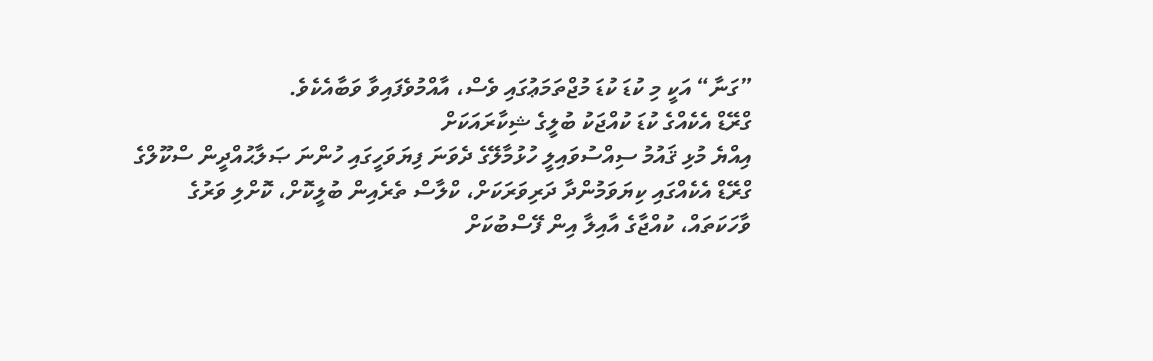”ގަނާ“ އަކީ މި ކުޑަ ކުޑަ މުޖްތަމަޢުގައި ވެސް، އާއްމުވެފައިވާ ވަބާއެކެވެ.
ގްރޭޑް އެކެއްގެ ކުޑަ ކުއްޖަކު ބުލީގެ ޝިކާރައަކަށް
އިއްޔެ މުޅި ޤައުމު ސިއްސުވައިލީ ހުޅުމާލޭގެ ދެވަނަ ފިޔަވަހީގައި ހުންނަ ޞަލާޙުއްދީން ސްކޫލްގެ ގްރޭޑް އެކެއްގައި ކިޔަވަމުންދާ ދަރިވަރަކަށް، ކްލާސް ތެރެއިން ބުލީކޮށް، ކޮށްލި ވަރުގެ ވާހަކަތައް، ކުއްޖާގެ އާއިލާ އިން ފޭސްބުކަށް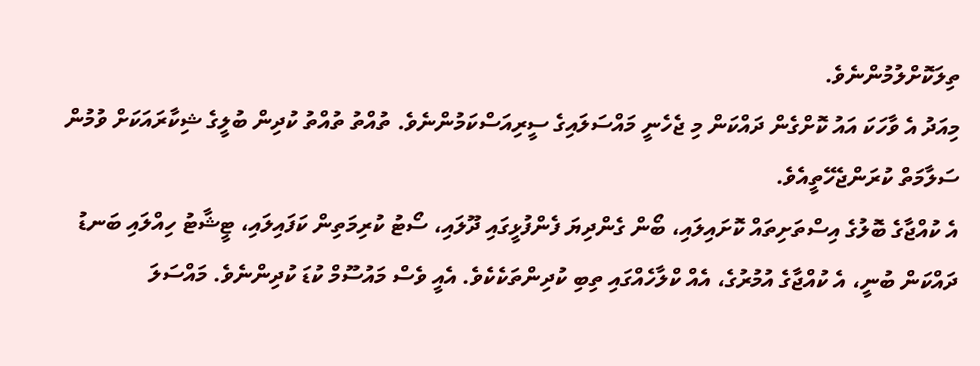ތިލަކޮށްލުމުންނެވެ.
މިއަދު އެ ވާހަކަ އައު ކޮށްގެން ދައްކަން މި ޖެހެނީ މައްސަލައިގެ ސީރިއަސްކަމުންނެވެ. ތުއްތު ތުއްތު ކުދިން ބުލީގެ ޝިކާރައަކަށް ވުމުން ސަލާމަތް ކުރަންޖެހޭތީއެވެ.
އެ ކުއްޖާގެ ބޮލުގެ އިސްތަށިތައް ކޮށައިލައި، ބޯން ގެންދިޔަ ފެންފުޅީގައި ދޫލައި، ސޯޓު ކުރިމަތިން ކަފައިލައި، ޓީޝާޓު ހިއްލައި ބަނޑު ދައްކަން ބުނީ، އެ ކުއްޖާގެ އުމުރުގެ، އެއް ކްލާހެއްގައި ތިބި ކުދިންތަކެކެވެ. އެއީ ވެސް މައުސޫމް ކުޑަ ކުދިންނެވެ. މައްސަލަ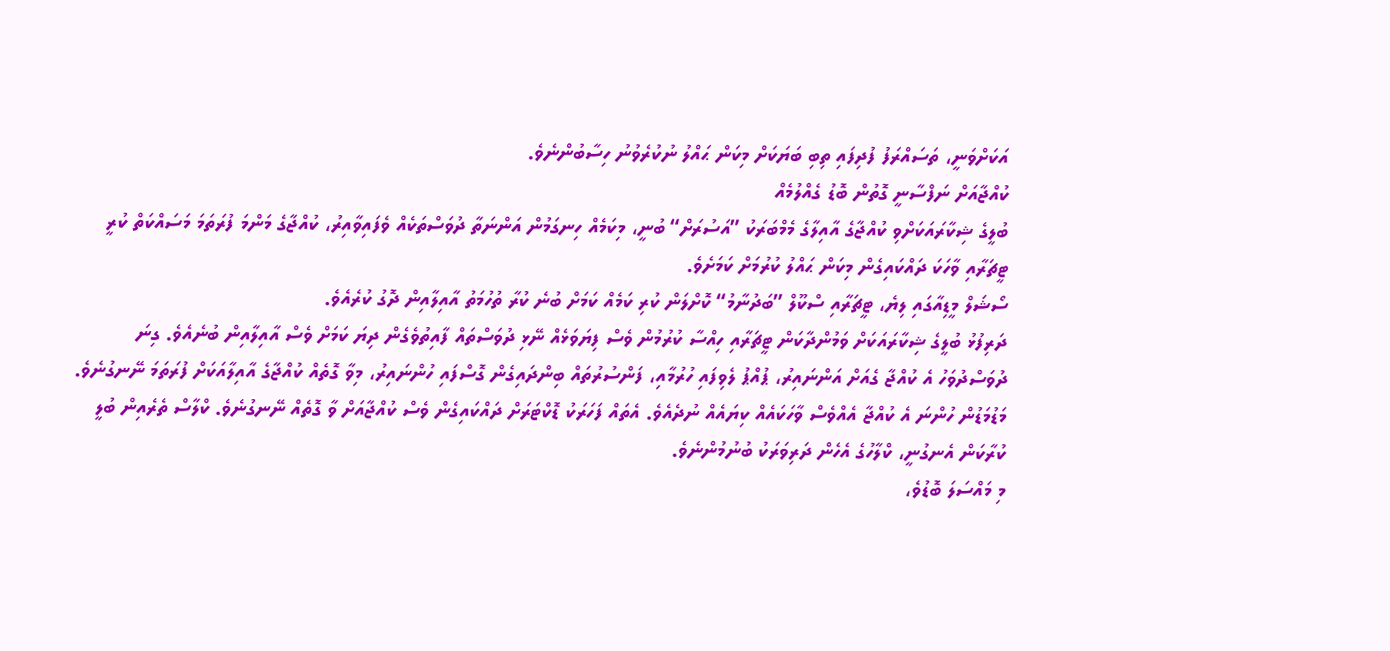އަކަށްވަނީ، ތަސައްރަފު ފުދިފައި ތިބި ބަޔަކަށް މިކަން ޙައްލު ނުކުރެވުނު ހިސާބުންނެވެ.
ކުއްޖާއަށް ނަފްސާނީ ގޮތުން ބޮޑު ގެއްލުމެއް
ބުލީގެ ޝިކާރައަކަށްވި ކުއްޖާގެ އާއިލާގެ މެމްބަރަކު ”އަސުރަށް“ ބުނީ، މިކަމެއް ހިނގަމުން އަންނަތާ ދުވަސްތަކެއް ވެފައިވާއިރު، ކުއްޖާގެ މަންމަ ފުރަތަމަ މަސައްކަތް ކުރީ ޓީޗަރާއި ވާހަކަ ދައްކައިގެން މިކަން ޙައްލު ކުރުމަށް ކަމަށެވެ.
ސޯޝަލް މީޑިއާގައި ލިޔެ، ޓީޗަރާއި ސްކޫލް ”ބަދުނާމު“ ކޮށްލަން ކުރި ކަމެއް ކަމަށް ބުނެ ކުރާ ތުހުމަތު އާއިލާއިން ދޮގު ކުރެއެވެ.
ދަރިފުޅު ބުލީގެ ޝިކާރައަކަށް ވަމުންދާކަން ޓީޗަރާއި ހިއްސާ ކުރުމުން ވެސް ފިޔަވަޅެއް ނޭޅި ދުވަސްތައް ފާއިތުވެގެން ދިޔަ ކަމަށް ވެސް އާއިލާއިން ބުނެއެވެ. ގިނަ ދުވަސްދުވަހު އެ ކުއްޖާ ގެއަށް އަންނައިރު، ޕުއްޕު ލެވިފައި ހުރުމާއި، ފަންސުރުތައް ބިންދައިގެން ގޮސްފައި ހުންނައިރު، މިވާ ގޮތެއް ކުއްޖާގެ އާއިލާއަކަށް ފުރަތަމަ ނޭނގުނެވެ. މަޑުމަޑުން ހުންނަ އެ ކުއްޖާ އެއްވެސް ވާހަކައެއް ކިޔައެއް ނުދެއެވެ. އެތައް ފަހަރަކު ޑޮކްޓަރަށް ދައްކައިގެން ވެސް ކުއްޖާއަށް ވާ ގޮތެއް ނޭނގުނެވެ. ކްލާސް ތެރެއިން ބުލީ ކުރާކަން އެނގުނީ، ކްލާހުގެ އެހެން ދަރިވަރަކު ބުނުމުންނެވެ.
މި މައްސަލަ ބޮޑުވެ،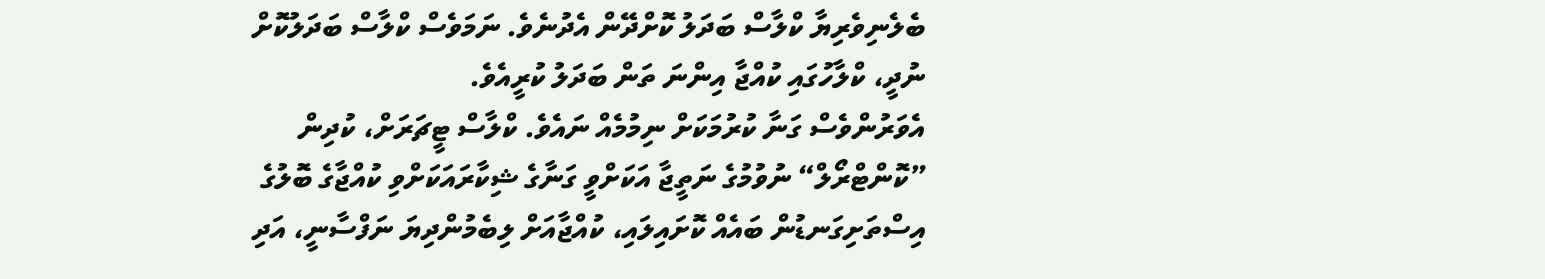ބެލެނިވެރިޔާ ކްލާސް ބަދަލު ކޮށްދޭން އެދުނެވެ. ނަމަވެސް ކްލާސް ބަދަލުކޮށް ނުދީ، ކްލާހުގައި ކުއްޖާ އިންނަ ތަން ބަދަލު ކުރީއެވެ.
އެވަރުންވެސް ގަނާ ކުރުމަކަށް ނިމުމެއް ނައެވެ. ކްލާސް ޓީޗަރަށް، ކުދިން ”ކޮންޓްރޯލް“ ނުވުމުގެ ނަތީޖާ އަކަށްވީ ގަނާގެ ޝިކާރައަކަށްވި ކުއްޖާގެ ބޮލުގެ އިސްތަށިގަނޑުން ބައެއް ކޮށައިލައި، ކުއްޖާއަށް ލިބެމުންދިޔަ ނަފްސާނީ، އަދި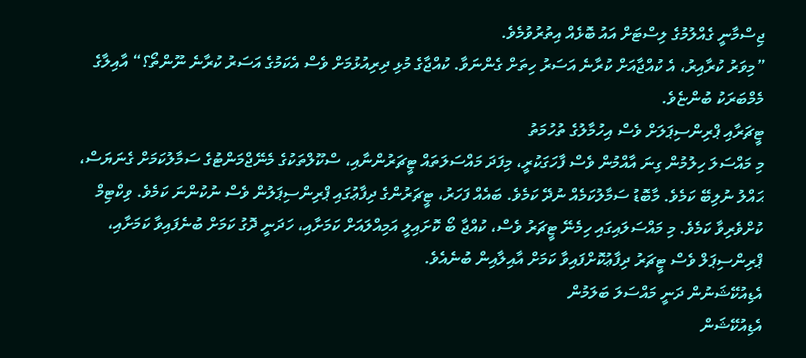ޖިސްމާނީ ގެއްލުމުގެ ލިސްޓަށް އައު ބޮޅެއް އިތުރުވުމެވެ.
”މިވަރު ކުރާއިރު، އެ ކުއްޖާއަށް ކުރާނެ އަސަރު ހިތަށް ގެންނަވާ. ކުއްޖާގެ މުޅި ދިރިއުޅުމަށް ވެސް އެކަމުގެ އަސަރު ކުރާނެ ނޫންތޯ؟“ އާއިލާގެ މެމްބަރަކު ބުންޏެވެ.
ޓީޗަރާއި ޕްރިންސިޕަލަށް ވެސް އިހުމާލުގެ ތުހުމަތު
މި މައްސަލަ ހިލުމުން ގިނަ އާއްމުން ވެސް ފާހަގަކުރީ، މިފަދަ މައްސަލަތައް ޓީޗަރުންނާއި، ސްކޫލްތަކުގެ މެނޭޖްމަންޓުގެ ސަމާލުކަމަށް ގެނަޔަސް، ޙައްލު ނުލިބޭ ކަމެވެ. މާބޮޑު ސަމާލުކަމެއް ނުދޭ ކަމެވެ. ބައެއް ފަހަރު، ޓީޗަރުންގެ ދިފާޢުގައި ޕްރިންސިޕަލުން ވެސް ނުކުންނަ ކަމެވެ. ވިކްޓިމް ކުށްވެރިވާ ކަމެވެ. މި މައްސަލައިގައި ހިމެނޭ ޓީޗަރު ވެސް، ކުއްޖާ ބޯ ކޮށައިލީ އަމިއްލައަށް ކަމަށާއި، ހަދަނީ ދޮގު ކަމަށް ބުނެފައިވާ ކަމަށާއި، ޕްރިންސިޕަލް ވެސް ޓީޗަރު ދިފާޢުކޮށްފައިވާ ކަމަށް އާއިލާއިން ބުނެއެވެ.
އެޑިއުކޭޝަނުން ދަނީ މައްސަލަ ބަލަމުން
އެޑިއުކޭޝަން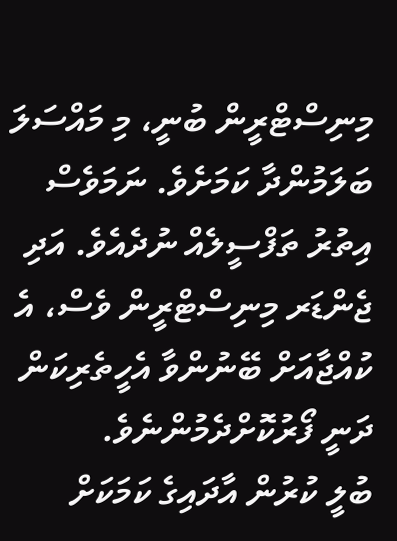މިނިސްޓްރީން ބުނީ، މި މައްސަލަ ބަލަމުންދާ ކަމަށެވެ. ނަމަވެސް އިތުރު ތަފްސީލެއް ނުދެއެވެ. އަދި ޖެންޑަރ މިނިސްޓްރީން ވެސް، އެ ކުއްޖާއަށް ބޭނުންވާ އެހީތެރިކަން ދަނީ ފޯރުކޮށްދެމުންނެވެ.
ބުލީ ކުރުން އާދައިގެ ކަމަކަށް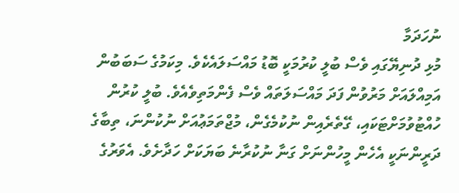ނުހަދަމާ
މުޅި ދުނިޔޭގައި ވެސް ބުލީ ކުރުމަކީ ބޮޑު މައްސަލައެކެވެ. މިކަމުގެ ސަބަބުން އަމިއްލައަށް މަރުވުން ފަދަ މައްސަލަތައް ވެސް ފެންމަތިވެއެވެ. ބުލީ ކުރުން ހުއްޓުވުމަށްޓަކައި، ގޭތެރެއިން ނުކުމެގެން، މުޖްތަމަޢުއަށް ނުކުންނަ، ތިބާގެ ދަރީންނަކީ އެހެން މީހުންނަށް ގަނާ ނުކުރާނެ ބަޔަކަށް ހަދާށެވެ. އެވަރުގެ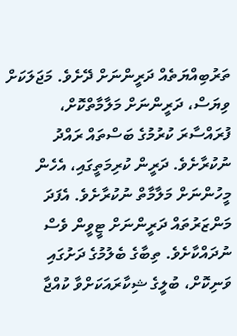ތަރުބިއްޔަތެއް ދަރީންނަށް ދޭށެވެ. މަޖަލަކަށް ވިޔަސް، ދަރީންނަށް މަލާމާތްކޮށް، ފުރައްސާރަ ކުރުމުގެ ބަސްތައް ރައްދު ނުކުރާށެވެ. ދަރީން ކުރިމަތީގައި، އެހެން މީހުންނަށް މަލާމާތް ނުކުރާށެވެ. އެފަދަ މަންޒަރުތައް ދަރީންނަށް ޓީވީން ވެސް ނުދައްކާށެވެ. ތިބާގެ ބެލުމުގެ ދަށުގައި ވަނިކޮށް، ބުލީގެ ޝިކާރައަކަށްވާ ކުއްޖާ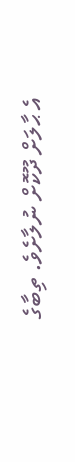އެ ޙާލަށް ދޫކޮށް ނުލާށެވެ. ތިބާގެ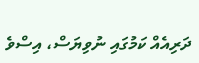ދަރިއެއް ކަމުގައި ނުވިޔަސް، އިސްވެ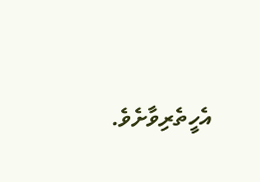އެހީތެރިވާށެވެ.